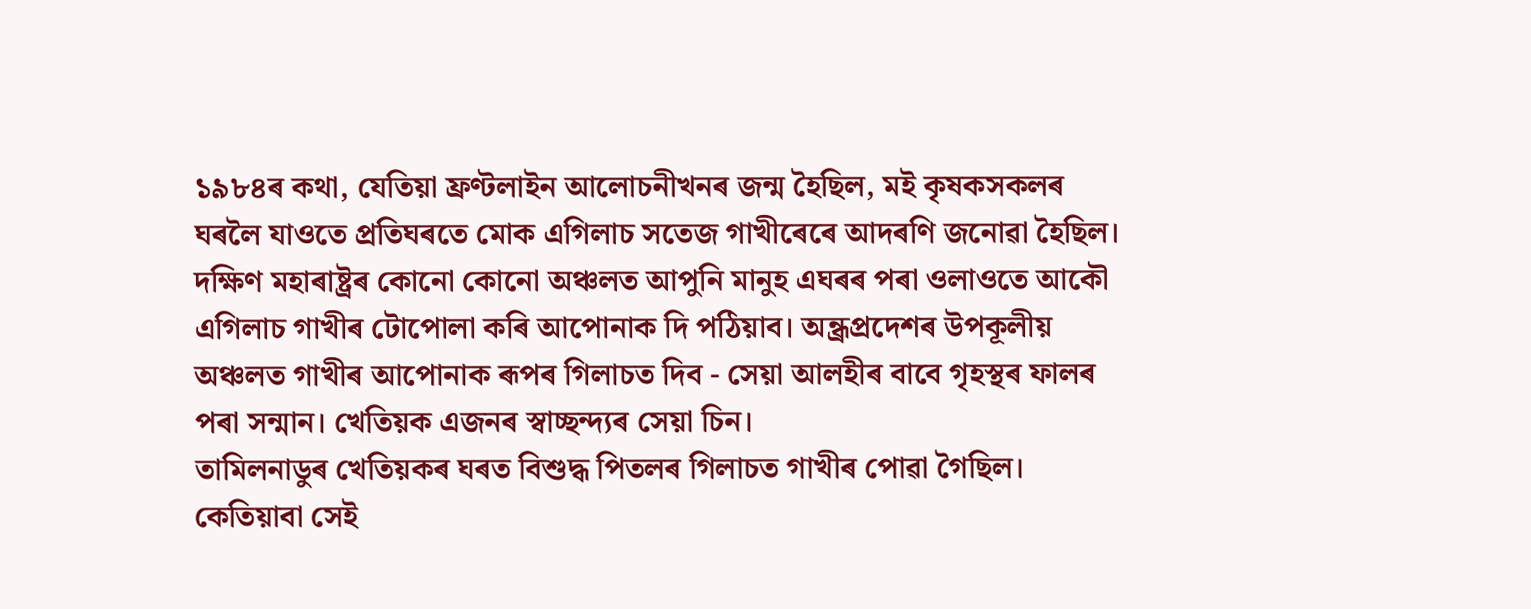১৯৮৪ৰ কথা, যেতিয়া ফ্ৰণ্টলাইন আলোচনীখনৰ জন্ম হৈছিল, মই কৃষকসকলৰ ঘৰলৈ যাওতে প্ৰতিঘৰতে মোক এগিলাচ সতেজ গাখীৰেৰে আদৰণি জনোৱা হৈছিল। দক্ষিণ মহাৰাষ্ট্ৰৰ কোনো কোনো অঞ্চলত আপুনি মানুহ এঘৰৰ পৰা ওলাওতে আকৌ এগিলাচ গাখীৰ টোপোলা কৰি আপোনাক দি পঠিয়াব। অন্ধ্ৰপ্ৰদেশৰ উপকূলীয় অঞ্চলত গাখীৰ আপোনাক ৰূপৰ গিলাচত দিব - সেয়া আলহীৰ বাবে গৃহস্থৰ ফালৰ পৰা সন্মান। খেতিয়ক এজনৰ স্বাচ্ছন্দ্যৰ সেয়া চিন।
তামিলনাডুৰ খেতিয়কৰ ঘৰত বিশুদ্ধ পিতলৰ গিলাচত গাখীৰ পোৱা গৈছিল। কেতিয়াবা সেই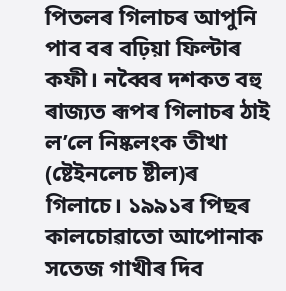পিতলৰ গিলাচৰ আপুনি পাব বৰ বঢ়িয়া ফিল্টাৰ কফী। নব্বৈৰ দশকত বহু ৰাজ্যত ৰূপৰ গিলাচৰ ঠাই ল’লে নিষ্কলংক তীখা (ষ্টেইনলেচ ষ্টীল)ৰ গিলাচে। ১৯৯১ৰ পিছৰ কালচোৱাতো আপোনাক সতেজ গাখীৰ দিব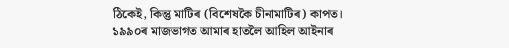ঠিকেই, কিন্তু মাটিৰ (বিশেষকৈ চীনামাটিৰ) কাপত। ১৯৯০ৰ মাজভাগত আমাৰ হাতলৈ আহিল আইনাৰ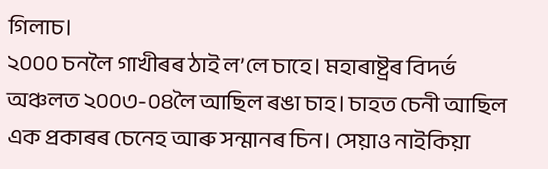গিলাচ।
২০০০ চনলৈ গাখীৰৰ ঠাই ল’লে চাহে। মহাৰাষ্ট্ৰৰ বিদৰ্ভ অঞ্চলত ২০০৩-০৪লৈ আছিল ৰঙা চাহ। চাহত চেনী আছিল এক প্ৰকাৰৰ চেনেহ আৰু সন্মানৰ চিন। সেয়াও নাইকিয়া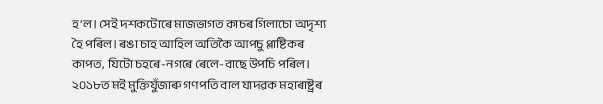হ’ল। সেই দশকটোৰে মাজভাগত কাচৰ গিলাচো অদৃশ্য হৈ পৰিল। ৰঙা চাহ আহিল অতিকৈ আপচু প্লাষ্টিকৰ কাপত, যিটো চহৰে-নগৰে ৰেলে-বাছে উপচি পৰিল।
২০১৮ত মই মুক্তিযুঁজাৰু গণপতি বাল যাদৱক মহাৰাষ্ট্ৰৰ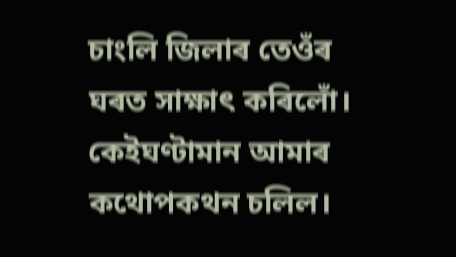চাংলি জিলাৰ তেওঁৰ ঘৰত সাক্ষাৎ কৰিলোঁ। কেইঘণ্টামান আমাৰ কথোপকথন চলিল।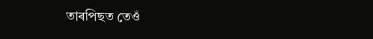তাৰপিছত তেওঁ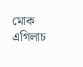মোক এগিলাচ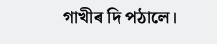গাখীৰ দি পঠালে।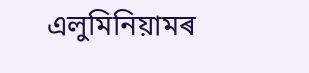এলুমিনিয়ামৰ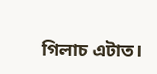গিলাচ এটাত।